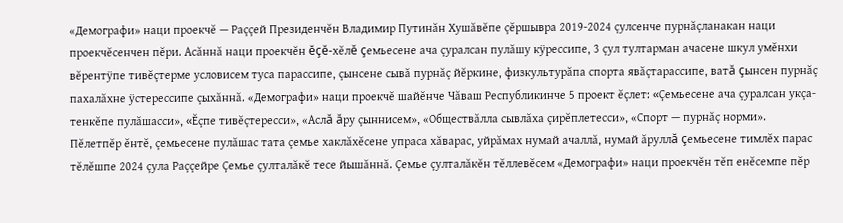«Демографи» наци проекчĕ — Раççей Президенчĕн Владимир Путинăн Хушăвĕпе çĕршывра 2019-2024 çулсенче пурнăçланакан наци проекчĕсенчен пĕри. Асăннă наци проекчĕн ĕçĕ-хĕлĕ çемьесене ача çуралсан пулăшу кÿрессипе, 3 çул тултарман ачасене шкул умĕнхи вĕрентÿпе тивĕçтерме условисем туса парассипе, çынсене сывă пурнăç йĕркине, физкультурăпа спорта явăçтарассипе, ватă çынсен пурнăç пахалăхне ÿстерессипе çыхăннă. «Демографи» наци проекчĕ шайĕнче Чăваш Республикинче 5 проект ĕçлет: «Çемьесене ача çуралсан укçа-тенкĕпе пулăшасси», «Ĕçпе тивĕçтересси», «Аслă ăру çыннисем», «Обществăлла сывлăха çирĕплетесси», «Спорт — пурнăç норми».
Пĕлетпĕр ĕнтĕ, çемьесене пулăшас тата çемье хаклăхĕсене упраса хăварас, уйрăмах нумай ачаллă, нумай ăруллă çемьесене тимлĕх парас тĕлĕшпе 2024 çула Раççейре Çемье çулталăкĕ тесе йышăннă. Çемье çулталăкĕн тĕллевĕсем «Демографи» наци проекчĕн тĕп енĕсемпе пĕр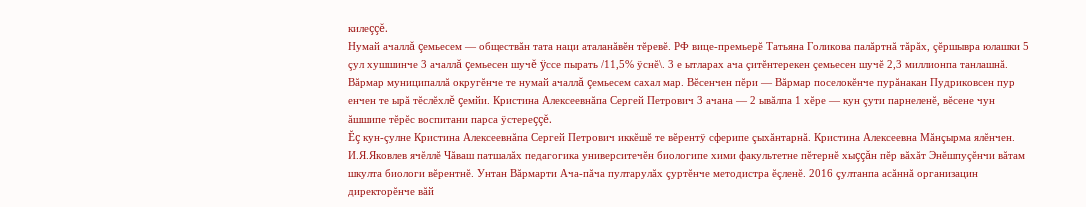килеççĕ.
Нумай ачаллă çемьесем — обществăн тата наци аталанăвĕн тĕревĕ. РФ вице-премьерĕ Татьяна Голикова палăртнă тăрăх, çĕршывра юлашки 5 çул хушшинче 3 ачаллă çемьесен шучĕ ÿссе пырать /11,5% ÿснĕ\. 3 е ытларах ача çитĕнтерекен çемьесен шучĕ 2,3 миллионпа танлашнă.
Вăрмар муниципаллă округĕнче те нумай ачаллă çемьесем сахал мар. Вĕсенчен пĕри — Вăрмар поселокĕнче пурăнакан Пудриковсен пур енчен те ырă тĕслĕхлĕ çемйи. Кристина Алексеевнăпа Сергей Петрович 3 ачана — 2 ывăлпа 1 хĕре — кун çути парнеленĕ, вĕсене чун ăшшипе тĕрĕс воспитани парса ÿстереççĕ.
Ĕç кун-çулне Кристина Алексеевнăпа Сергей Петрович иккĕшĕ те вĕрентÿ сферипе çыхăнтарнă. Кристина Алексеевна Мăнçырма ялĕнчен. И.Я.Яковлев ячĕллĕ Чăваш патшалăх педагогика университечĕн биологипе хими факультетне пĕтернĕ хыççăн пĕр вăхăт Энĕшпуçĕнчи вăтам шкулта биологи вĕрентнĕ. Унтан Вăрмарти Ача-пăча пултарулăх çуртĕнче методистра ĕçленĕ. 2016 çултанпа асăннă организацин директорĕнче вăй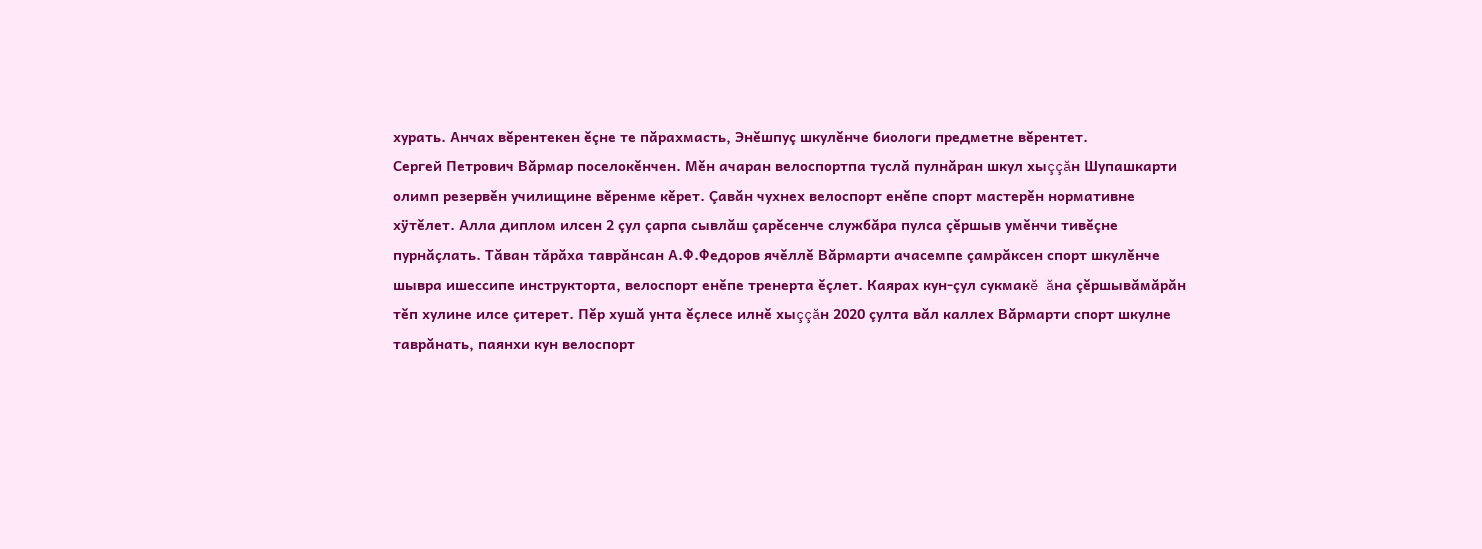хурать. Анчах вĕрентекен ĕçне те пăрахмасть, Энĕшпуç шкулĕнче биологи предметне вĕрентет.
Сергей Петрович Вăрмар поселокĕнчен. Мĕн ачаран велоспортпа туслă пулнăран шкул хыççăн Шупашкарти олимп резервĕн училищине вĕренме кĕрет. Çавăн чухнех велоспорт енĕпе спорт мастерĕн нормативне хÿтĕлет. Алла диплом илсен 2 çул çарпа сывлăш çарĕсенче службăра пулса çĕршыв умĕнчи тивĕçне пурнăçлать. Тăван тăрăха таврăнсан А.Ф.Федоров ячĕллĕ Вăрмарти ачасемпе çамрăксен спорт шкулĕнче шывра ишессипе инструкторта, велоспорт енĕпе тренерта ĕçлет. Каярах кун-çул сукмакĕ ăна çĕршывăмăрăн тĕп хулине илсе çитерет. Пĕр хушă унта ĕçлесе илнĕ хыççăн 2020 çулта вăл каллех Вăрмарти спорт шкулне таврăнать, паянхи кун велоспорт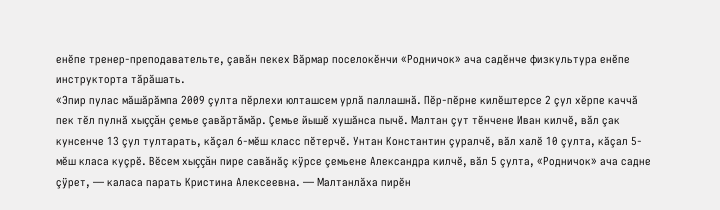енĕпе тренер-преподавательте, çавăн пекех Вăрмар поселокĕнчи «Родничок» ача садĕнче физкультура енĕпе инструкторта тăрăшать.
«Эпир пулас мăшăрăмпа 2009 çулта пĕрлехи юлташсем урлă паллашнă. Пĕр-пĕрне килĕштерсе 2 çул хĕрпе каччă пек тĕл пулнă хыççăн çемье çавăртăмăр. Çемье йышĕ хушăнса пычĕ. Малтан çут тĕнчене Иван килчĕ, вăл çак кунсенче 13 çул тултарать, кăçал 6-мĕш класс пĕтерчĕ. Унтан Константин çуралчĕ, вăл халĕ 10 çулта, кăçал 5-мĕш класа куçрĕ. Вĕсем хыççăн пире савăнăç кÿрсе çемьене Александра килчĕ, вăл 5 çулта, «Родничок» ача садне çÿрет, — каласа парать Кристина Алексеевна. — Малтанлăха пирĕн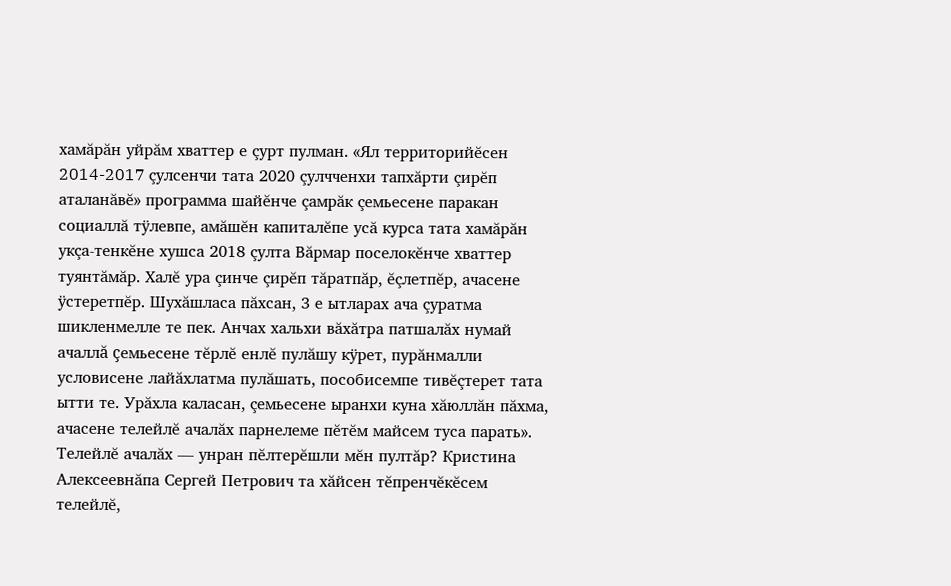хамăрăн уйрăм хваттер е çурт пулман. «Ял территорийĕсен 2014-2017 çулсенчи тата 2020 çулчченхи тапхăрти çирĕп аталанăвĕ» программа шайĕнче çамрăк çемьесене паракан социаллă тÿлевпе, амăшĕн капиталĕпе усă курса тата хамăрăн укçа-тенкĕне хушса 2018 çулта Вăрмар поселокĕнче хваттер туянтăмăр. Халĕ ура çинче çирĕп тăратпăр, ĕçлетпĕр, ачасене ÿстеретпĕр. Шухăшласа пăхсан, 3 е ытларах ача çуратма шикленмелле те пек. Анчах хальхи вăхăтра патшалăх нумай ачаллă çемьесене тĕрлĕ енлĕ пулăшу кÿрет, пурăнмалли условисене лайăхлатма пулăшать, пособисемпе тивĕçтерет тата ытти те. Урăхла каласан, çемьесене ыранхи куна хăюллăн пăхма, ачасене телейлĕ ачалăх парнелеме пĕтĕм майсем туса парать».
Телейлĕ ачалăх — унран пĕлтерĕшли мĕн пултăр? Кристина Алексеевнăпа Сергей Петрович та хăйсен тĕпренчĕкĕсем телейлĕ,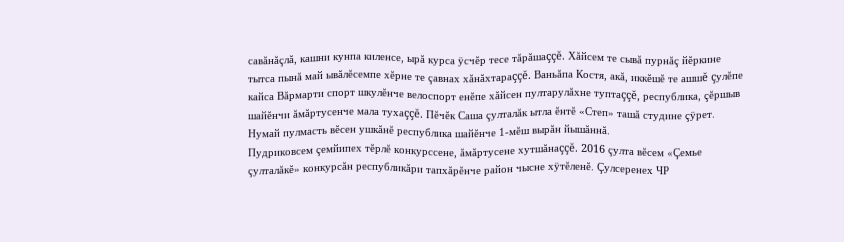савăнăçлă, кашни кунпа киленсе, ырă курса ÿсчĕр тесе тăрăшаççĕ. Хăйсем те сывă пурнăç йĕркине тытса пынă май ывăлĕсемпе хĕрне те çавнах хăнăхтараççĕ. Ваньăпа Костя, акă, иккĕшĕ те ашшĕ çулĕпе кайса Вăрмарти спорт шкулĕнче велоспорт енĕпе хăйсен пултарулăхне туптаççĕ, республика, çĕршыв шайĕнчи ăмăртусенче мала тухаççĕ. Пĕчĕк Саша çулталăк ытла ĕнтĕ «Степ» ташă студине çÿрет. Нумай пулмасть вĕсен ушкăнĕ республика шайĕнче 1-мĕш вырăн йышăннă.
Пудриковсем çемйипех тĕрлĕ конкурссене, ăмăртусене хутшăнаççĕ. 2016 çулта вĕсем «Çемье çулталăкĕ» конкурсăн республикăри тапхăрĕнче район чысне хÿтĕленĕ. Çулсеренех ЧР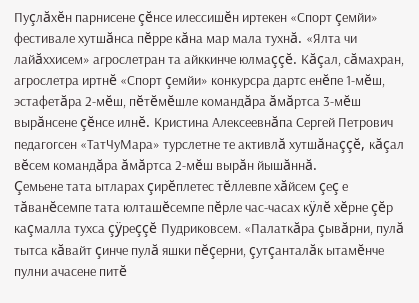Пуçлăхĕн парнисене çĕнсе илессишĕн иртекен «Спорт çемйи» фестивале хутшăнса пĕрре кăна мар мала тухнă. «Ялта чи лайăххисем» агрослетран та айккинче юлмаççĕ. Кăçал, сăмахран, агрослетра иртнĕ «Спорт çемйи» конкурсра дартс енĕпе 1-мĕш, эстафетăра 2-мĕш, пĕтĕмĕшле командăра ăмăртса 3-мĕш вырăнсене çĕнсе илнĕ. Кристина Алексеевнăпа Сергей Петрович педагогсен «ТатЧуМара» турслетне те активлă хутшăнаççĕ, кăçал вĕсем командăра ăмăртса 2-мĕш вырăн йышăннă.
Çемьене тата ытларах çирĕплетес тĕллевпе хăйсем çеç е тăванĕсемпе тата юлташĕсемпе пĕрле час-часах кÿлĕ хĕрне çĕр каçмалла тухса çÿреççĕ Пудриковсем. «Палаткăра çывăрни, пулă тытса кăвайт çинче пулă яшки пĕçерни, çутçанталăк ытамĕнче пулни ачасене питĕ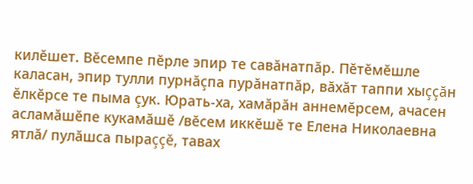килĕшет. Вĕсемпе пĕрле эпир те савăнатпăр. Пĕтĕмĕшле каласан, эпир тулли пурнăçпа пурăнатпăр, вăхăт таппи хыççăн ĕлкĕрсе те пыма çук. Юрать-ха, хамăрăн аннемĕрсем, ачасен асламăшĕпе кукамăшĕ /вĕсем иккĕшĕ те Елена Николаевна ятлă/ пулăшса пыраççĕ, тавах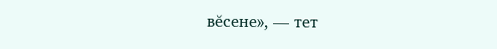вĕсене», — тет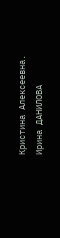Кристина Алексеевна.
Ирина ДАНИЛОВА